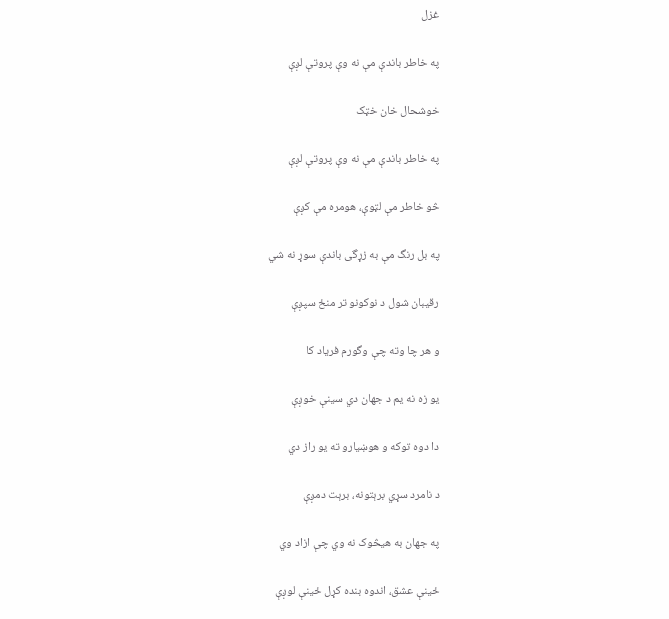غزل

په خاطر باندې مې نه وې پروتې لږې

خوشحال خان خټک

په خاطر باندې مې نه وې پروتې لږې

څو خاطر مې لټوې، هومره مې کږې

په بل رنگ مې به زړگی باندې سوړ نه شي

رقيبان شول د نوکونو تر منځ سپږې

و هر چا وته چې وگورم فرياد کا

يو زه نه يم د جهان دي سينې خوږې

دا دوه توکه و هوښيارو ته يو راز دي

د نامرد سړي برېتونه، برېت دمږې

په جهان به هيڅوک نه وي چې ازاد وي

ځينې عشق، اندوه بنده کړل ځينې لوږې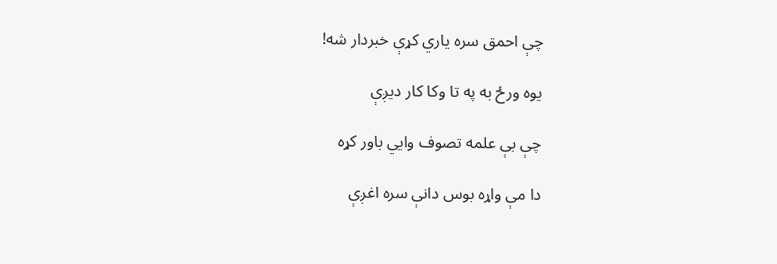چې احمق سره ياري کړې خبردار شه!

يوه ورځ به په تا وکا کار ديږې

چې بې علمه تصوف وايي باور کړه

دا مې واړه بوس دانې سره اغږې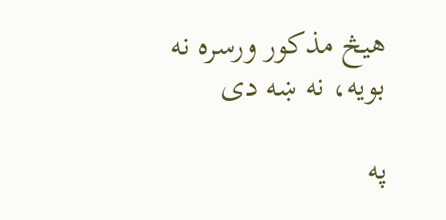هيڅ مذکور ورسره نه بويه، نه ښه دی

په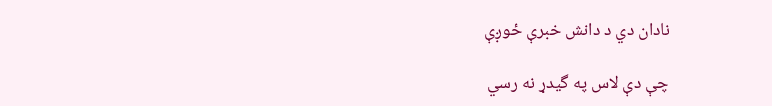نادان دي د دانش خبرې ځوږې

چې دې لاس په گيدړ نه رسي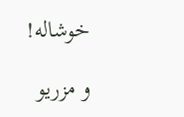خوشاله!

و مزريو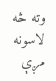وته څه لاسونه مږې